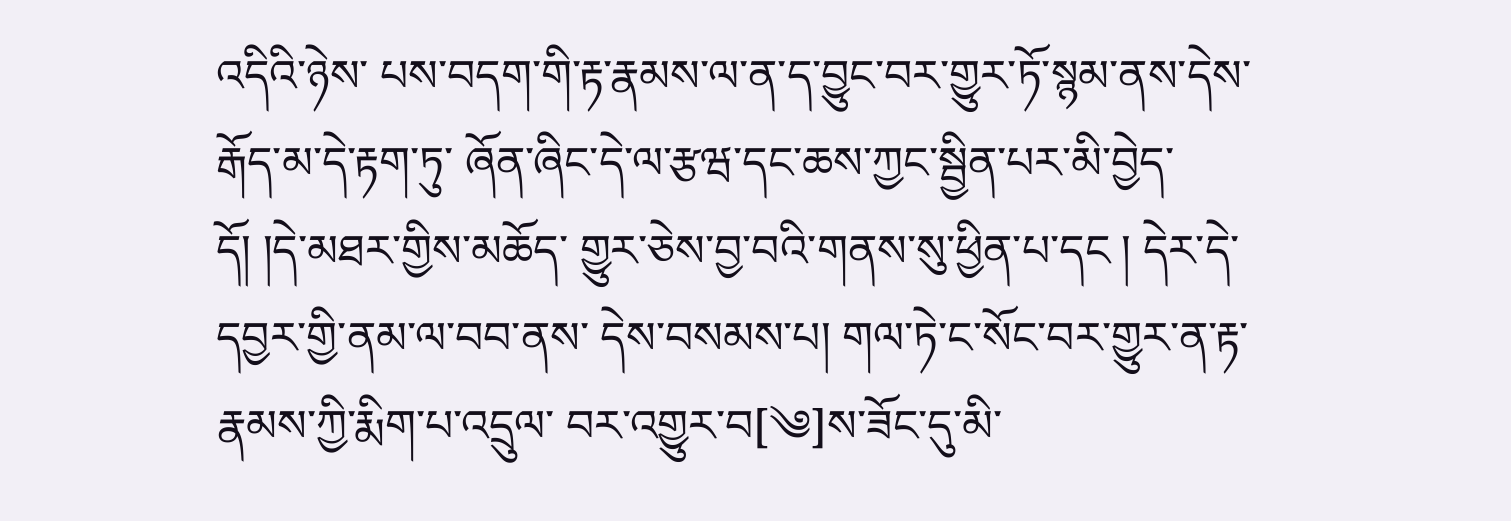འདིའི་ཉེས་ པས་བདག་གི་རྟ་རྣམས་ལ་ན་ད་བྱུང་བར་གྱུར་ཏོ་སྙམ་ནས་དེས་རྒོད་མ་དེ་རྟག་ཏུ་ ཞོན་ཞིང་དེ་ལ་རྩཝ་དང་ཆས་ཀྱང་སྦྱིན་པར་མི་བྱེད་དོ། །དེ་མཐར་གྱིས་མཆོད་ གྱུར་ཅེས་བྱ་བའི་གནས་སུ་ཕྱིན་པ་དང ། དེར་དེ་དབྱར་གྱི་ནམ་ལ་བབ་ནས་ དེས་བསམས་པ། གལ་ཏེ་ང་སོང་བར་གྱུར་ན་རྟ་རྣམས་ཀྱི་རྨིག་པ་འདྲུལ་ བར་འགྱུར་བ[༄]ས་ཟོང་དུ་མི་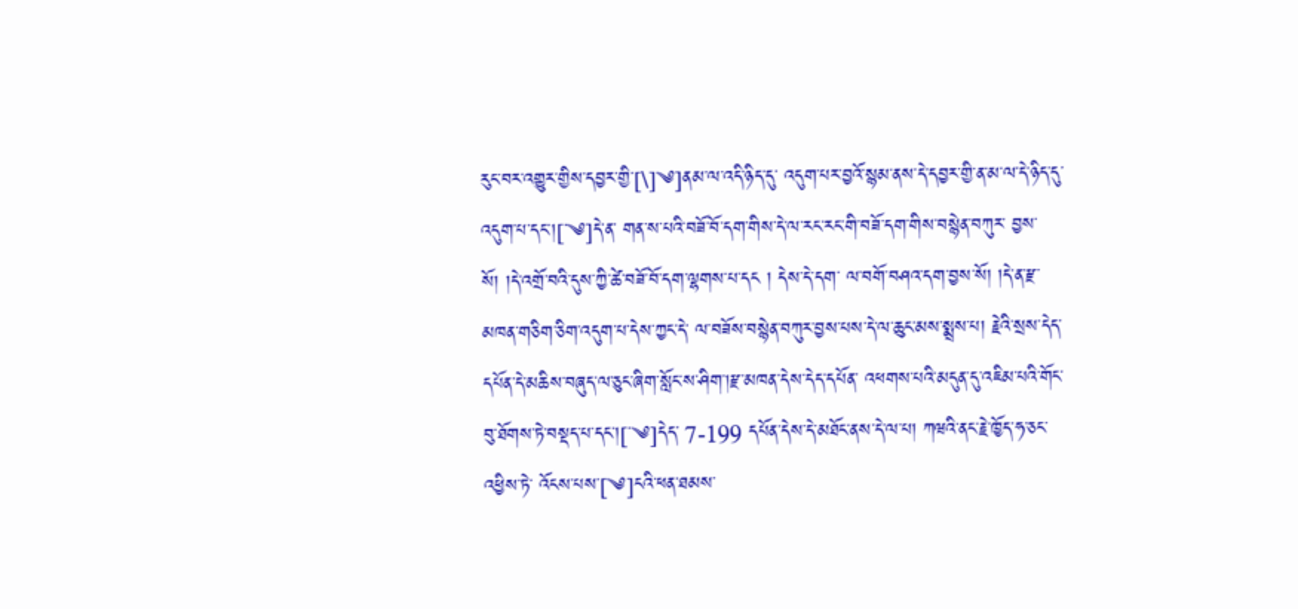རུང་བར་འགྱུར་གྱིས་དབྱར་གྱི་[\]༄]ནམ་ལ་འདི་ཉིད་དུ་ འདུག་པར་བྱའོ་སྙམ་ནས་དེ་དབྱར་གྱི་ན་མ་ལ་དེ་ཉིད་དུ་འདུག་པ་དང་།[་༄]དེ་ན་ གན་ས་པའི་བཟོ་བོ་དག་གིས་དེ་ལ་རང་རང་གི་བཟོ་དག་གིས་བསྙེན་བཀུར་ བྱས་སོ། །དེ་འགྲོ་བའི་དུས་ཀྱི་ཚེ་བཟོ་བོ་དག་ལྷགས་པ་དང ། དེས་དེ་དག་ ལ་བགོ་བཤའ་དག་བྱས་སོ། །དེ་ན་རྫ་མཁན་གཅིག་ཅིག་འདུག་པ་དེས་ཀྱང་དེ་ ལ་བཟོས་བསྙེན་བཀུར་བྱས་པས་དེ་ལ་ཆུང་མས་སྨྲས་པ། རྗེའི་སྲས་དེད་ དཔོན་དེ་མཆིས་བཞུད་ལ་ཅུང་ཞིག་སློང་ས་ཤིག་།རྫ་མཁན་དེས་དེད་དཔོན་ འཕགས་པའི་མདུན་དུ་འཇིམ་པའི་གོང་བུ་ཐོགས་ཏེ་བསྡད་པ་དང་།[་༄]དེད་ 7-199 དཔོན་དེས་དེ་མཐོང་ནས་དེ་ལ་པ། ཀཝའི་ནང་རྗེ་ཁྱོད་ཧ་ཅང་འཕྱིས་ཏེ་ འོངས་པས་[༄]ངའི་ཕན་ཐམས་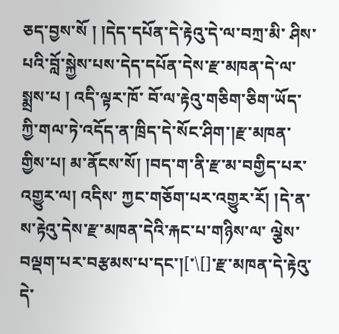ཅད་བྱས་སོ ། །དེད་དཔོན་དེ་རྟེའུ་དེ་ལ་བཀྲ་མི་ ཤིས་པའི་བློ་སྐྱེས་པས་དེད་དཔོན་དེས་རྫ་མཁན་དེ་ལ་སྨྲས་པ ། འདི་ལྟར་ཁོ་ བོ་ལ་རྟེའུ་གཅིག་ཅིག་ཡོད་ཀྱི་གལ་ཏེ་འདོད་ན་ཁྲིད་དེ་སོང་ཤིག་།རྫ་མཁན་ གྱིས་པ། མ་ནོངས་སོ། །བད་ག་ནི་རྫ་མ་བགྱིད་པར་འགྱུར་ལ། འདིས་ ཀྱང་གཅོག་པར་འགྱུར་རོ། །དེ་ན་ས་རྟེའུ་དེས་རྫ་མཁན་དེའི་རྐང་པ་གཉིས་ལ་ ལྕེས་བལྡག་པར་བརྩམས་པ་དང་།[་\[]་རྫ་མཁན་དེ་རྟེའུ་དེ་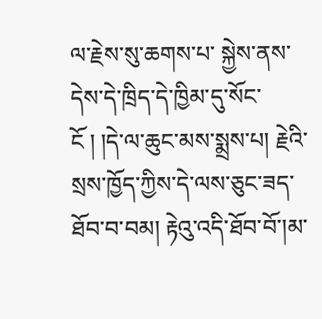ལ་རྗེས་སུ་ཆགས་པ་ སྐྱེས་ནས་དེས་དེ་ཁྲིད་དེ་ཁྱིམ་དུ་སོང་ངོ ། །དེ་ལ་ཆུང་མས་སྨྲས་པ། རྗེའི་ སྲས་ཁྱོད་ཀྱིས་དེ་ལས་ཅུང་ཟད་ཐོབ་བ་བམ། རྟེའུ་འདི་ཐོབ་བོ་།མ་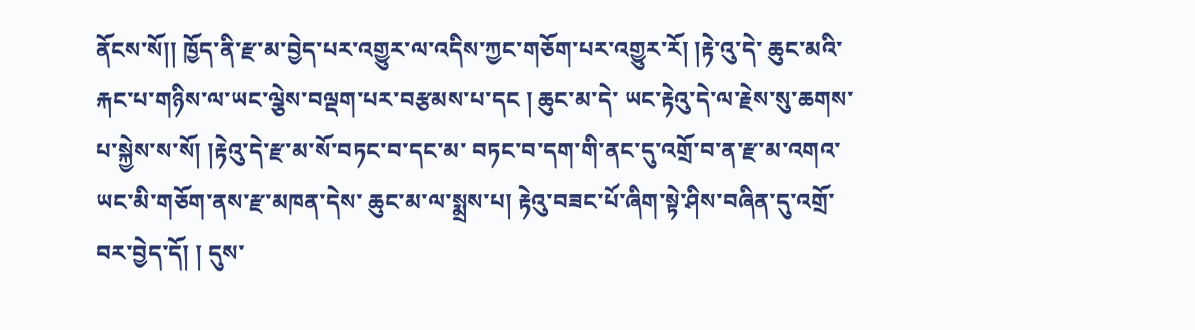ནོངས་སོ།། ཁྱོད་ནི་རྫ་མ་བྱེད་པར་འགྱུར་ལ་འདིས་ཀྱང་གཅོག་པར་འགྱུར་རོ། །རྟེ་འུ་དེ་ ཆུང་མའི་རྐང་པ་གཉིས་ལ་ཡང་ལྕེས་བལྡག་པར་བརྩམས་པ་དང ། ཆུང་མ་དེ་ ཡང་རྟེའུ་དེ་ལ་རྗེས་སུ་ཆགས་པ་སྐྱེས་ས་སོ། །རྟེའུ་དེ་རྫ་མ་སོ་བཏང་བ་དང་མ་ བཏང་བ་དག་གི་ནང་དུ་འགྲོ་བ་ན་རྫ་མ་འགའ་ཡང་མི་གཅོག་ནས་རྫ་མཁན་དེས་ ཆུང་མ་ལ་སྨྲས་པ། རྟེའུ་བཟང་པོ་ཞིག་སྟེ་ཤིས་བཞིན་དུ་འགྲོ་བར་བྱེད་དོ། ། དུས་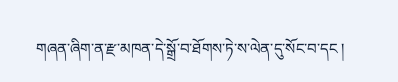གཞན་ཞིག་ན་རྫ་མཁན་དེ་སྒྲོ་བ་ཐོགས་ཏེ་ས་ལེན་དུ་སོང་བ་དང །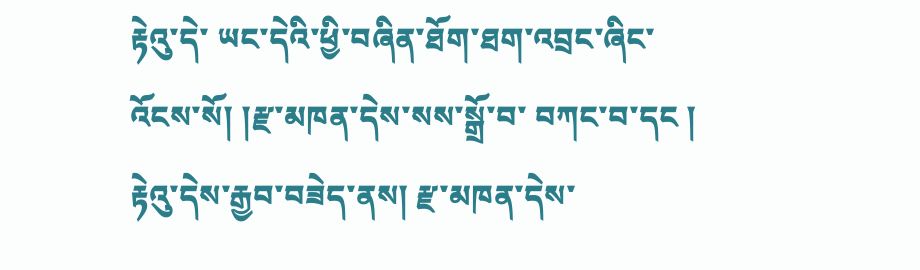རྟེའུ་དེ་ ཡང་དེའི་ཕྱི་བཞིན་ཐོག་ཐག་འབྲང་ཞིང་འོངས་སོ། །རྫ་མཁན་དེས་སས་སྒྲོ་བ་ བཀང་བ་དང ། རྟེའུ་དེས་རྒྱབ་བཟེད་ནས། རྫ་མཁན་དེས་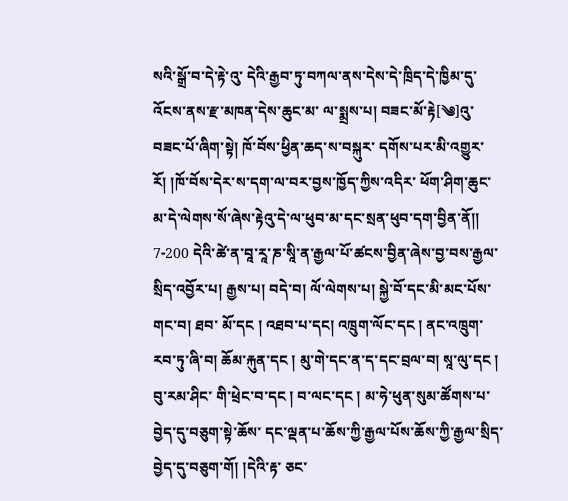སའི་སྒྲོ་བ་དེ་རྟེ་འུ་ དེའི་རྒྱབ་ཏུ་བཀལ་ནས་དེས་དེ་ཁྲིད་དེ་ཁྱིམ་དུ་འོངས་ནས་རྫ་མཁན་དེས་ཆུང་མ་ ལ་སྨྲས་པ། བཟང་མོ་རྟེ[༄]འུ་བཟང་པོ་ཞིག་སྟེ། ཁོ་བོས་ཕྱིན་ཆད་ས་བསྐུར་ དགོས་པར་མི་འགྱུར་རོ། །ཁོ་བོས་དེར་ས་དག་ལ་བར་བྱས་ཁྱོད་ཀྱིས་འདིར་ ཕོག་ཤིག་ཆུང་མ་དེ་ལེགས་སོ་ཞེས་རྟེའུ་དེ་ལ་ཕུབ་མ་དང་སྲན་ཕུབ་དག་བྱིན་ནོ།། 7-200 དེའི་ཚེ་ན་བཱ་རཱ་ཎ་སཱི་ན་རྒྱལ་པོ་ཚངས་བྱིན་ཞེས་བྱ་བས་རྒྱལ་སྲིད་འབྱོར་པ། རྒྱས་པ། བདེ་བ། ལོ་ལེགས་པ། སྐྱེ་བོ་དང་མི་མང་པོས་གང་བ། ཐབ་ མོ་དང ། འཐབ་པ་དང། འཁྲུག་ལོང་དང ། ནང་འཁྲུག་རབ་ཏུ་ཞི་བ། ཆོམ་རྐུན་དང ། མུ་གེ་དང་ན་ད་དང་བྲལ་བ། སཱ་ལུ་དང ། བུ་རམ་ཤིང་ གི་ཕྲེང་བ་དང ། བ་ལང་དང ། མ་ཧེ་ཕུན་སུམ་ཚོགས་པ་བྱེད་དུ་བཅུག་སྟེ་ཆོས་ དང་ལྡན་པ་ཆོས་ཀྱི་རྒྱལ་པོས་ཆོས་ཀྱི་རྒྱལ་སྲིད་བྱེད་དུ་བཅུག་གོ། །དེའི་རྟ་ ཅང་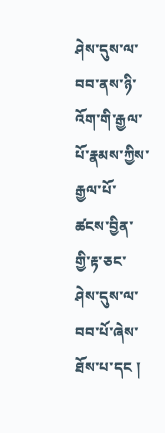ཤེས་དུས་ལ་བབ་ནས་ཉི་འོག་གི་རྒྱལ་པོ་རྣམས་ཀྱིས་རྒྱལ་པོ་ཚངས་བྱིན་ གྱི་རྟ་ཅང་ཤེས་དུས་ལ་བབ་པོ་ཞེས་ཐོས་པ་དང །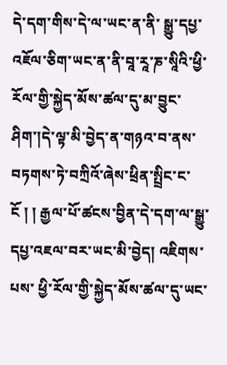དེ་དག་གིས་དེ་ལ་ཡང་ན་ནི་ སྒྱུ་དཔྱ་འཇོལ་ཅིག་ཡང་ན་ནི་བཱ་རཱ་ཎ་སཱིའི་ཕྱི་རོལ་གྱི་སྐྱེད་མོས་ཚལ་དུ་མ་བྱུང་ ཤིག་།དེ་ལྟ་མི་བྱེད་ན་གཉའ་བ་ནས་བཏགས་ཏེ་བཀྲིའོ་ཞེས་ཕྲིན་སྤྲིང་ང་ངོ ། ། རྒྱལ་པོ་ཚངས་བྱིན་དེ་དག་ལ་སྒྱུ་དཔྱ་འཇལ་བར་ཡང་མི་བྱེད། འཇིགས་པས་ ཕྱི་རོལ་གྱི་སྐྱེད་མོས་ཚལ་དུ་ཡང་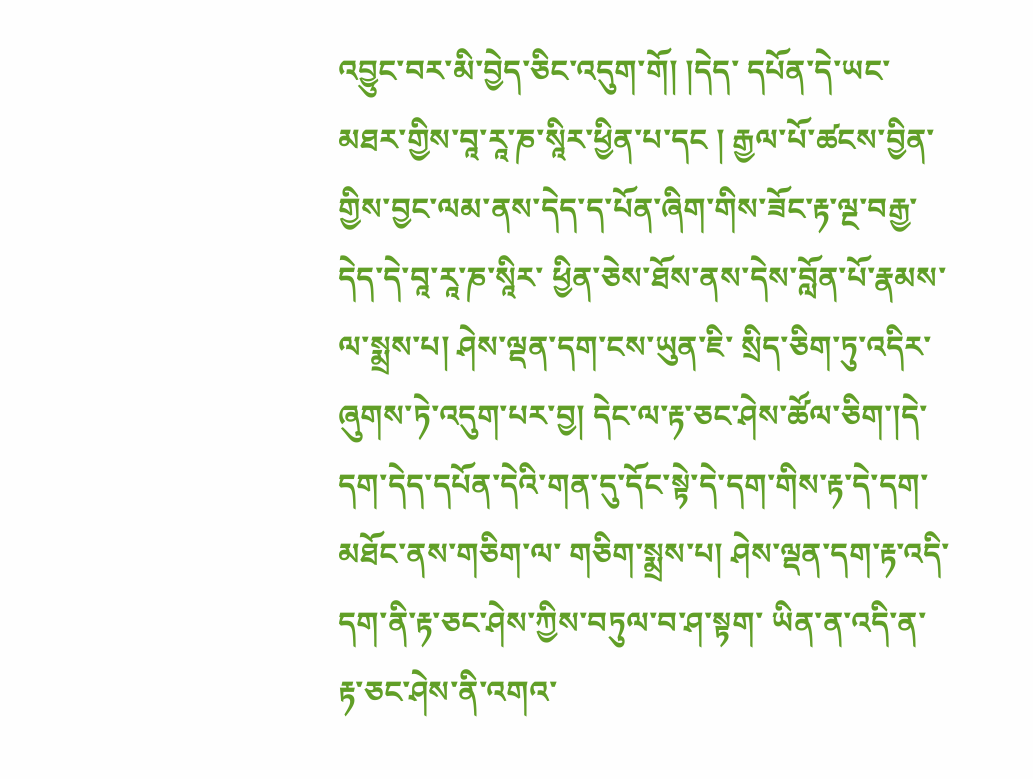འབྱུང་བར་མི་བྱེད་ཅིང་འདུག་གོ། །དེད་ དཔོན་དེ་ཡང་མཐར་གྱིས་བཱ་རཱ་ཎ་སཱིར་ཕྱིན་པ་དང ། རྒྱལ་པོ་ཚངས་བྱིན་ གྱིས་བྱང་ལམ་ནས་དེད་ད་པོན་ཞིག་གིས་ཟོང་རྟ་ལྔ་བརྒྱ་དེད་དེ་བཱ་རཱ་ཎ་སཱིར་ ཕྱིན་ཅེས་ཐོས་ནས་དེས་བློན་པོ་རྣམས་ལ་སྨྲས་པ། ཤེས་ལྡན་དག་ངས་ཡུན་ཇི་ སྲིད་ཅིག་ཏུ་འདིར་ཞུགས་ཏེ་འདུག་པར་བྱ། དེང་ལ་རྟ་ཅང་ཤེས་ཚོལ་ཅིག་།དེ་ དག་དེད་དཔོན་དེའི་གན་དུ་དོང་སྟེ་དེ་དག་གིས་རྟ་དེ་དག་མཐོང་ནས་གཅིག་ལ་ གཅིག་སྨྲས་པ། ཤེས་ལྡན་དག་རྟ་འདི་དག་ནི་རྟ་ཅང་ཤེས་ཀྱིས་བཏུལ་བ་ཤ་སྟག་ ཡིན་ན་འདི་ན་རྟ་ཅང་ཤེས་ནི་འགའ་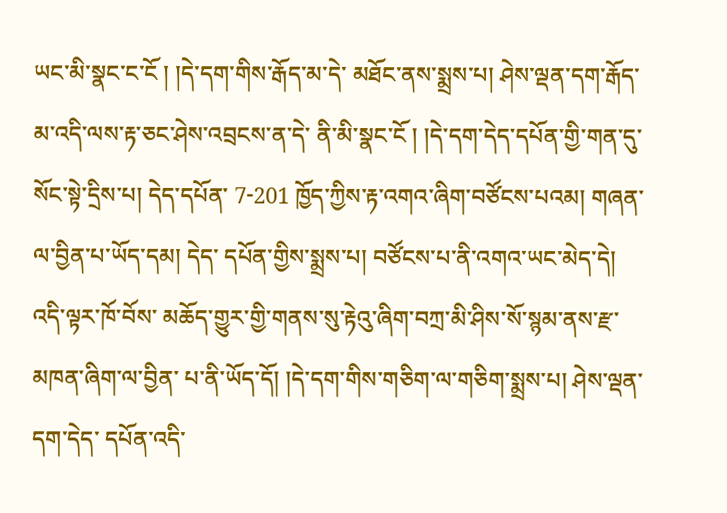ཡང་མི་སྣང་ང་ངོ ། །དེ་དག་གིས་རྒོད་མ་དེ་ མཐོང་ནས་སྨྲས་པ། ཤེས་ལྡན་དག་རྒོད་མ་འདི་ལས་རྟ་ཅང་ཤེས་འབྲངས་ན་དེ་ ནི་མི་སྣང་ངོ ། །དེ་དག་དེད་དཔོན་གྱི་གན་དུ་སོང་སྟེ་དྲིས་པ། དེད་དཔོན་ 7-201 ཁྱོད་ཀྱིས་རྟ་འགའ་ཞིག་བཙོངས་པའམ། གཞན་ལ་བྱིན་པ་ཡོད་དམ། དེད་ དཔོན་གྱིས་སྨྲས་པ། བཙོངས་པ་ནི་འགའ་ཡང་མེད་དེ། འདི་ལྟར་ཁོ་བོས་ མཆོད་གྱུར་གྱི་གནས་སུ་རྟེའུ་ཞིག་བཀྲ་མི་ཤིས་སོ་སྙམ་ནས་རྫ་མཁན་ཞིག་ལ་བྱིན་ པ་ནི་ཡོད་དོ། །དེ་དག་གིས་གཅིག་ལ་གཅིག་སྨྲས་པ། ཤེས་ལྡན་དག་དེད་ དཔོན་འདི་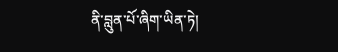ནི་བླུན་པོ་ཞིག་ཡིན་ཏེ།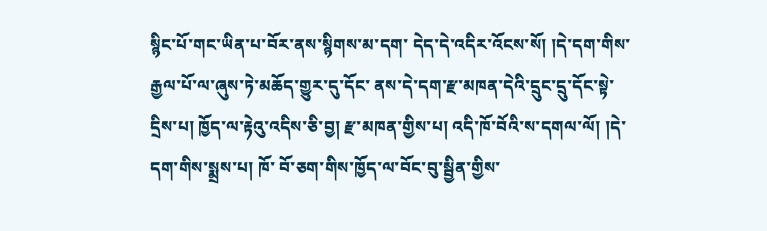སྙིང་པོ་གང་ཡིན་པ་བོར་ནས་སྙིགས་མ་དག་ དེད་དེ་འདིར་འོངས་སོ། །དེ་དག་གིས་རྒྱལ་པོ་ལ་ཞུས་ཏེ་མཆོད་གྱུར་དུ་དོང་ ནས་དེ་དག་རྫ་མཁན་དེའི་དྲུང་དྲུ་དོང་སྟེ་དྲིས་པ། ཁྱོད་ལ་རྟེའུ་འདིས་ཅི་བྱ། རྫ་མཁན་གྱིས་པ། འདི་ཁོ་བོའི་ས་དགལ་ལོ། །དེ་དག་གིས་སྨྲས་པ། ཁོ་ བོ་ཅག་གིས་ཁྱོད་ལ་བོང་བུ་སྦྱིན་གྱིས་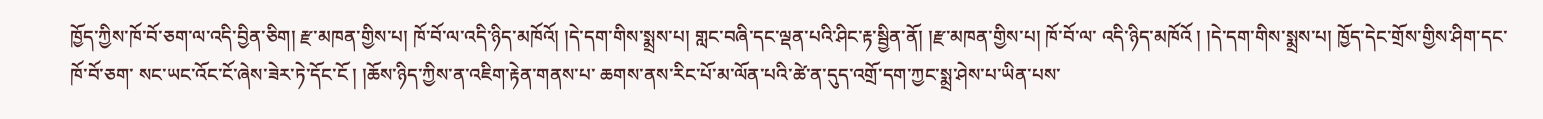ཁྱོད་ཀྱིས་ཁོ་བོ་ཅག་ལ་འདི་བྱིན་ཅིག། རྫ་མཁན་གྱིས་པ། ཁོ་བོ་ལ་འདི་ཉིད་མཁོའོ། །དེ་དག་གིས་སྨྲས་པ། གླང་བཞི་དང་ལྡན་པའི་ཤིང་རྟ་སྦྱིན་ནོ། །རྫ་མཁན་གྱིས་པ། ཁོ་བོ་ལ་ འདི་ཉིད་མཁོའོ ། །དེ་དག་གིས་སྨྲས་པ། ཁྱོད་དེང་གྲོས་གྱིས་ཤིག་དང་ཁོ་བོ་ཅག་ སང་ཡང་འོང་ངོ་ཞེས་ཟེར་ཏེ་དོང་ངོ ། །ཆོས་ཉིད་ཀྱིས་ན་འཇིག་རྟེན་གནས་པ་ ཆགས་ནས་རིང་པོ་མ་ལོན་པའི་ཚེ་ན་དུད་འགྲོ་དག་ཀྱང་སྨྲ་ཤེས་པ་ཡིན་པས་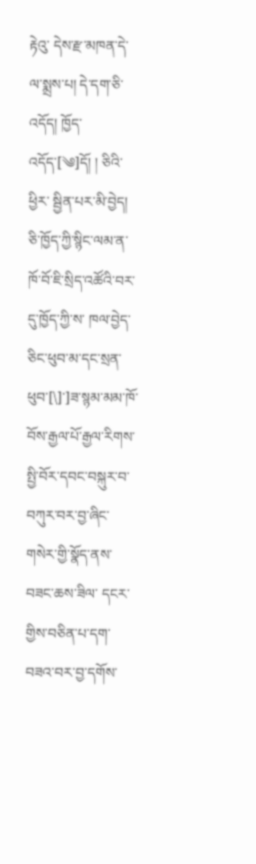རྟེའུ་ དེས་རྫ་མཁན་དེ་ལ་སྨྲས་པ། དེ་དག་ཅི་འདོད། ཁྱོད་འདོད་[༄]དོ། ། ཅིའི་ཕྱིར་ སྦྱིན་པར་མི་བྱེད། ཅི་ཁྱོད་ཀྱི་སྙིང་ལམ་ན་ཁོ་བོ་ཇི་སྲིད་འཚོའི་བར་དུ་ཁྱོད་ཀྱི་ས་ ཁལ་བྱེད་ཅིང་ཕུབ་མ་དང་སྲན་ཕུབ་[\]་]ཟ་སྙམ་མམ་ཁོ་བོས་རྒྱལ་པོ་རྒྱལ་རིགས་ སྤྱི་བོར་དབང་བསྐུར་བ་བཀུར་བར་བྱ་ཞིང་གསེར་གྱི་སྣོད་ནས་བཟང་ཆས་ཟིལ་ དངར་གྱིས་བཅིན་པ་དག་བཟའ་བར་བྱ་དགོས་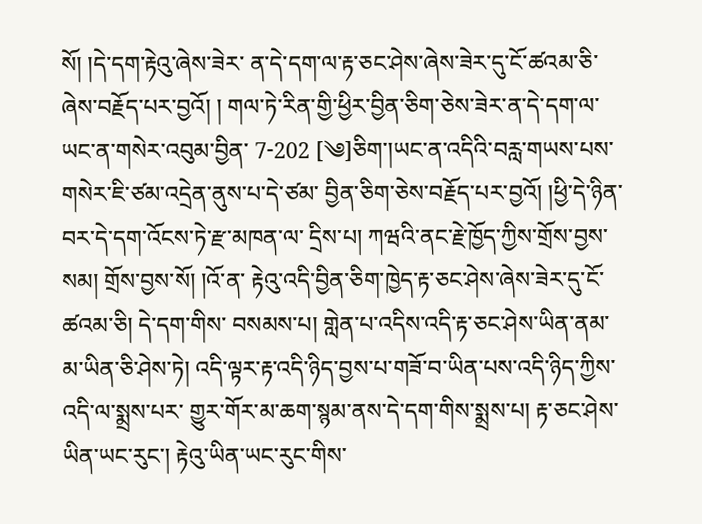སོ། །དེ་དག་རྟེའུ་ཞེས་ཟེར་ ན་དེ་དག་ལ་རྟ་ཅང་ཤེས་ཞེས་ཟེར་དུ་ངོ་ཚའམ་ཅི་ཞེས་བརྗོད་པར་བྱའོ། ། གལ་ཏེ་རིན་གྱི་ཕྱིར་བྱིན་ཅིག་ཅེས་ཟེར་ན་དེ་དག་ལ་ཡང་ན་གསེར་འབུམ་བྱིན་ 7-202 [༄]ཅིག་།ཡང་ན་འདིའི་བརླ་གཡས་པས་གསེར་ཇི་ཙམ་འདྲེན་ནུས་པ་དེ་ཙམ་ བྱིན་ཅིག་ཅེས་བརྗོད་པར་བྱའོ། །ཕྱི་དེ་ཉིན་བར་དེ་དག་འོངས་ཏེ་རྫ་མཁན་ལ་ དྲིས་པ། ཀཝའི་ནང་རྗེ་ཁྱོད་ཀྱིས་གྲོས་བྱས་སམ། གྲོས་བྱས་སོ། །འོ་ན་ རྟེའུ་འདི་བྱིན་ཅིག་ཁྱེད་རྟ་ཅང་ཤེས་ཞེས་ཟེར་དུ་ངོ་ཚའམ་ཅི། དེ་དག་གིས་ བསམས་པ། གླེན་པ་འདིས་འདི་རྟ་ཅང་ཤེས་ཡིན་ནམ་མ་ཡིན་ཅི་ཤེས་ཏེ། འདི་ལྟར་རྟ་འདི་ཉིད་བྱས་པ་གཟོ་བ་ཡིན་པས་འདི་ཉིད་ཀྱིས་འདི་ལ་སྨྲས་པར་ གྱུར་གོར་མ་ཆག་སྙམ་ནས་དེ་དག་གིས་སྨྲས་པ། རྟ་ཅང་ཤེས་ཡིན་ཡང་རུང་། རྟེའུ་ཡིན་ཡང་རུང་གིས་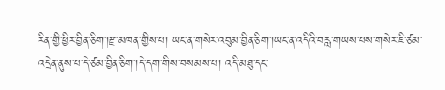རིན་གྱི་ཕྱིར་བྱིན་ཅིག་།རྫ་མཁན་གྱིས་པ། ཡང་ན་གསེར་འབུམ་བྱིན་ཅིག་།ཡང་ན་འདིའི་བརླ་གཡས་པས་གསེར་ཇི་ཙམ་ འདྲེན་ནུས་པ་དེ་ཙམ་བྱིན་ཅིག་།དེ་དག་གིས་བསམས་པ། འདི་མཐུ་དང་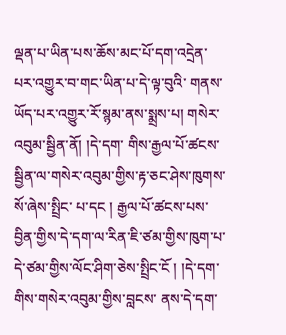ལྡན་པ་ཡིན་པས་ཆོས་མང་པོ་དག་འདྲེན་པར་འགྱུར་བ་གང་ཡིན་པ་དེ་ལྟ་བུའི་ གནས་ཡོད་པར་འགྱུར་རོ་སྙམ་ནས་སྨྲས་པ། གསེར་འབུམ་སྦྱིན་ནོ། །དེ་དག་ གིས་རྒྱལ་པོ་ཚངས་སྦྱིན་ལ་གསེར་འབུམ་གྱིས་རྟ་ཅང་ཤེས་ཁུགས་སོ་ཞེས་སྤྲིང་ པ་དང ། རྒྱལ་པོ་ཚངས་པས་བྱིན་གྱིས་དེ་དག་ལ་རིན་ཇི་ཙམ་གྱིས་ཁུག་པ་ དེ་ཙམ་གྱིས་ལོང་ཤིག་ཅེས་སྤྲིང་ངོ ། །དེ་དག་གིས་གསེར་འབུམ་གྱིས་བླངས་ ནས་དེ་དག་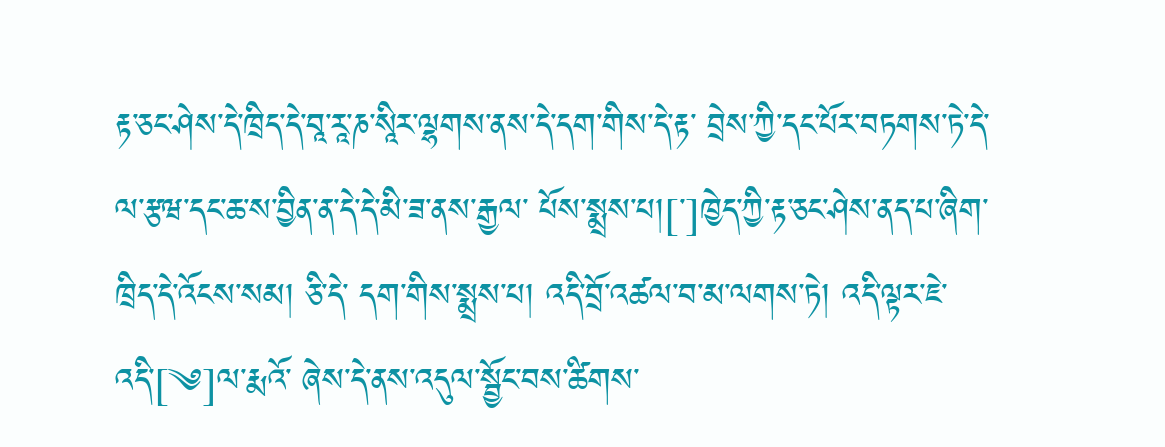རྟ་ཅང་ཤེས་དེ་ཁྲིད་དེ་བཱ་རཱ་ཎ་སཱིར་ལྷགས་ནས་དེ་དག་གིས་དེ་རྟ་ བྲེས་ཀྱི་དང་པོར་བཏགས་ཏེ་དེ་ལ་རྩཝ་དང་ཆ་ས་བྱིན་ན་དེ་དེ་མི་ཟ་ནས་རྒྱལ་ པོས་སྨྲས་པ།[་]ཁྱེད་ཀྱི་རྟ་ཅང་ཤེས་ནད་པ་ཞིག་ཁྲིད་དེ་འོངས་སམ། ཅི་དེ་ དག་གིས་སྨྲས་པ། འདི་བྲོ་འཚལ་བ་མ་ལགས་ཏེ། འདི་ལྟར་ཇེ་འདི་[༄]ལ་རྨའོ་ ཞེས་དེ་ནས་འདུལ་སྦྱོང་བས་ཚིགས་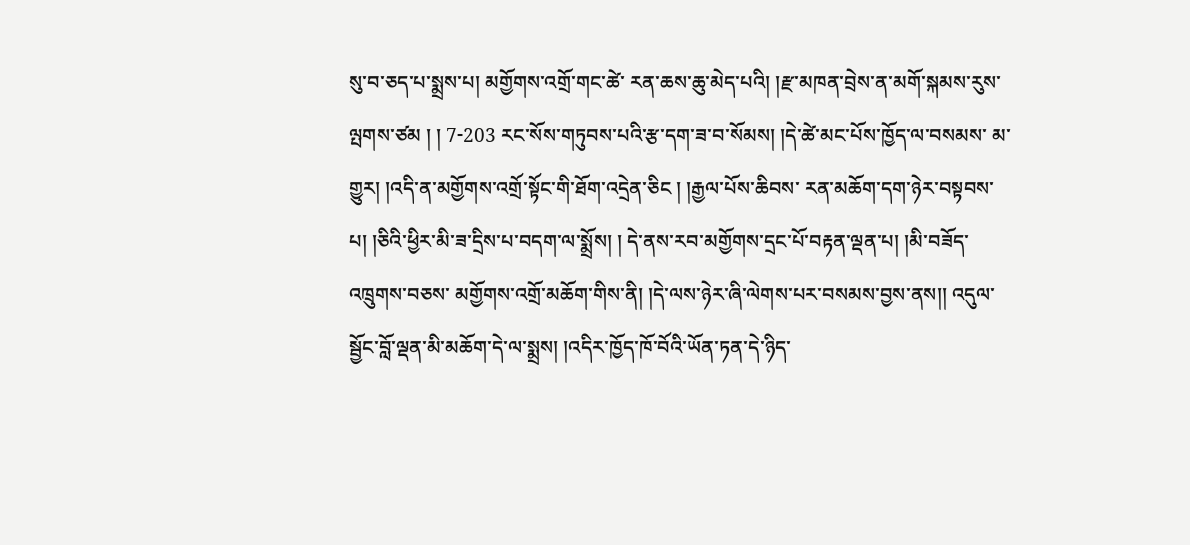སུ་བ་ཅད་པ་སྨྲས་པ། མགྱོགས་འགྲོ་གང་ཚེ་ རན་ཆས་ཆུ་མེད་པའི། །རྫ་མཁན་བྲེས་ན་མགོ་སྐམས་རུས་ལྤགས་ཙམ ། ། 7-203 རང་སོས་གཏུབས་པའི་རྩ་དག་ཟ་བ་སོམས། །དེ་ཚེ་མང་པོས་ཁྱོད་ལ་བསམས་ མ་གྱུར། །འདི་ན་མགྱོགས་འགྲོ་སྟོང་གི་ཐོག་འདྲེན་ཅིང ། །རྒྱལ་པོས་ཆིབས་ རན་མཆོག་དག་ཉེར་བསྟབས་པ། །ཅིའི་ཕྱིར་མི་ཟ་དྲིས་པ་བདག་ལ་སྨྲོས། ། དེ་ནས་རབ་མགྱོགས་དྲང་པོ་བརྟན་ལྡན་པ། །མི་བཟོད་འཁྲུགས་བཅས་ མགྱོགས་འགྲོ་མཆོག་གིས་ནི། །དེ་ལས་ཉེར་ཞི་ལེགས་པར་བསམས་བྱས་ནས།། འདུལ་སྦྱོང་བློ་ལྡན་མི་མཆོག་དེ་ལ་སྨྲས། །འདིར་ཁྱོད་ཁོ་བོའི་ཡོན་ཏན་དེ་ཉིད་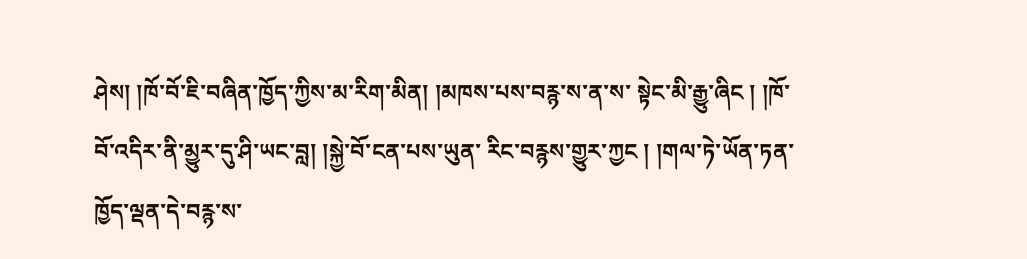ཤེས། །ཁོ་བོ་ཇི་བཞིན་ཁྱོད་ཀྱིས་མ་རིག་མིན། །མཁས་པས་བརྙ་ས་ན་ས་ སྟེང་མི་རྒྱུ་ཞིང ། །ཁོ་བོ་འདིར་ནི་མྱུར་དུ་ཤི་ཡང་བླ། །སྐྱེ་བོ་ངན་པས་ཡུན་ རིང་བརྙས་གྱུར་ཀྱང ། །གལ་ཏེ་ཡོན་ཏན་ཁྱོད་ལྡན་དེ་བརྙ་ས་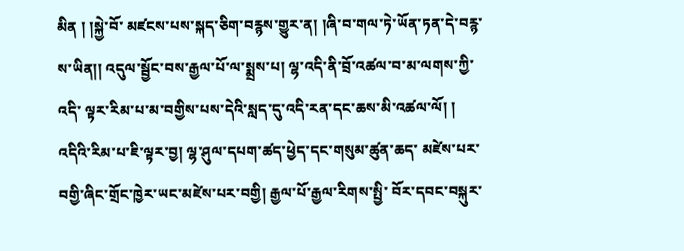མིན ། །སྐྱེ་བོ་ མཛངས་པས་སྐད་ཅིག་བརྙས་གྱུར་ན། །ཞི་བ་གལ་ཏེ་ཡོན་ཏན་དེ་བརྙ་ས་ཡིན།། འདུལ་སྦྱོང་བས་རྒྱལ་པོ་ལ་སྨྲས་པ། ལྷ་འདི་ནི་བྲོ་འཚལ་བ་མ་ལགས་ཀྱི་འདི་ ལྟར་རིམ་པ་མ་བགྱིས་པས་དེའི་སླད་དུ་འདི་རན་དང་ཆས་མི་འཚལ་ལོ། ། འདིའི་རིམ་པ་ཇི་ལྟར་བྱ། ལྷ་ཤུལ་དཔག་ཚད་ཕྱེད་དང་གསུམ་ཚུན་ཆད་ མཛེས་པར་བགྱི་ཞིང་གྲོང་ཁྱེར་ཡང་མཛེས་པར་བགྱི། རྒྱལ་པོ་རྒྱལ་རིགས་སྤྱི་ བོར་དབང་བསྐུར་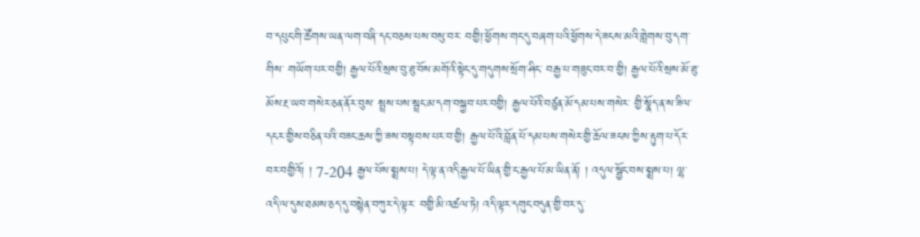བ་དཔུང་གི་ཚོགས་ཡན་ལག་བཞི་དང་བཅས་པས་བསུ་བར་ བགྱི།་ཕྱོགས་གང་དུ་བཞག་པའི་ཕྱོགས་དེ་ཟངས་མའི་གླེགས་བུ་དག་གིས་ གཡོག་པར་བགྱི། རྒྱལ་པོའི་སྲས་བུ་ཐུ་བོས་མགོའི་སྟེང་དུ་གདུགས་སྲོག་ཤིང་ བརྒྱ་པ་གཟུང་བར་བ་གྱི། རྒྱལ་པོའི་སྲས་མོ་ཐུ་མོས་རྔ་ཡབ་གསེར་ཅན་ནོར་བུས་ སྤྲས་པས་སྦྲང་མ་དག་བསྐྱབ་པར་བགྱི། རྒྱལ་པོའི་བཙུན་མོ་དམ་པས་གསེར་ གྱི་སྣོད་ན་ས་ཟིལ་དངར་གྱིས་བཅིན་པའི་བཟང་ཆས་ཀྱི་ཟས་བསྟབས་པར་བ་གྱི། རྒྱལ་པོ་འི་བློན་པོ་དམ་པས་གསེར་གྱི་ཆོལ་ཟངས་ཀྱིས་རྟུག་པ་དོར་བར་བགྱིའོ། ། 7-204 རྒྱལ་པོས་སྨྲས་པ། དེ་ལྟ་ན་འདི་རྒྱལ་པོ་ཡིན་གྱི་ང་རྒྱལ་པོ་མ་ཡིན་ནོ། ། འདུལ་སྦྱོང་བས་སྨྲས་པ། ལྷ་འདི་ལ་དུས་ཐམས་ཅད་དུ་བསྙེན་བཀུར་དེ་ལྟར་ བགྱི་མི་འཚལ་ཏེ། འདི་ལྟར་དགུང་བདུན་གྱི་བར་དུ་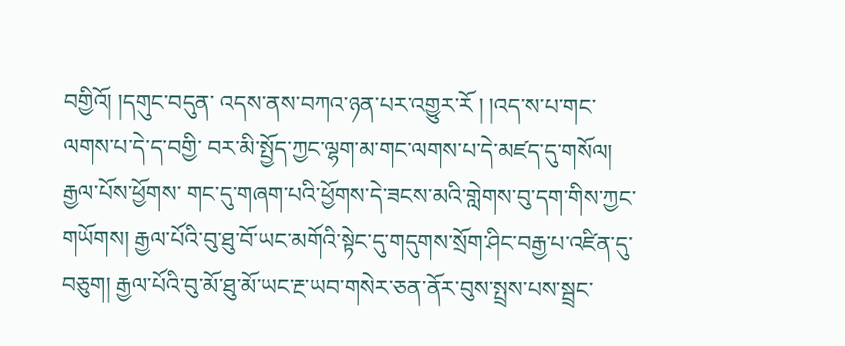བགྱིའོ། །དགུང་བདུན་ འདས་ནས་བཀའ་ཉན་པར་འགྱུར་རོ ། །འད་ས་པ་གང་ལགས་པ་དེ་ད་བགྱི་ བར་མི་སྤྱོད་ཀྱང་ལྷག་མ་གང་ལགས་པ་དེ་མཛད་དུ་གསོལ། རྒྱལ་པོས་ཕྱོགས་ གང་དུ་གཞག་པའི་ཕྱོགས་དེ་ཟངས་མའི་གླེགས་བུ་དག་གིས་ཀྱང་གཡོགས། རྒྱལ་པོའི་བུ་ཐུ་བོ་ཡང་མགོའི་སྟེང་དུ་གདུགས་སྲོག་ཤིང་བརྒྱ་པ་འཛིན་དུ་བཅུག། རྒྱལ་པོའི་བུ་མོ་ཐུ་མོ་ཡང་རྔ་ཡབ་གསེར་ཅན་ནོར་བུས་སྤྲས་པས་སྦྲང་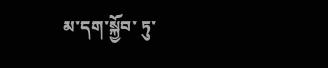མ་དག་སྐྱོབ་ ཏུ་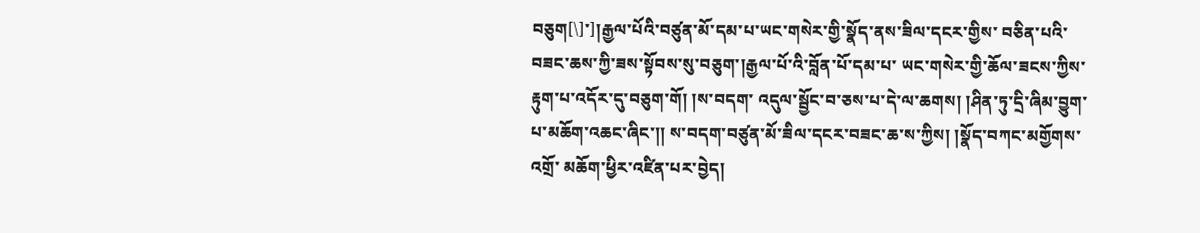བཅུག[\]་]།རྒྱལ་པོའི་བཙུན་མོ་དམ་པ་ཡང་གསེར་གྱི་སྣོད་ནས་ཟིལ་དངར་གྱིས་ བཅིན་པའི་བཟང་ཆས་ཀྱི་ཟས་སྟོབས་སུ་བཅུག་།རྒྱལ་པོ་འི་བློན་པོ་དམ་པ་ ཡང་གསེར་གྱི་ཆོལ་ཟངས་ཀྱིས་རྟུག་པ་འདོར་དུ་བཅུག་གོ། །ས་བདག་ འདུལ་སྦྱོང་བ་ཅས་པ་དེ་ལ་ཆགས། །ཤིན་ཏུ་དྲི་ཞིམ་བྱུག་པ་མཆོག་འཆང་ཞིང་།། ས་བདག་བཙུན་མོ་ཟིལ་དངར་བཟང་ཆ་ས་ཀྱིས། །སྣོད་བཀང་མགྱོགས་འགྲོ་ མཆོག་ཕྱིར་འཛིན་པར་བྱེད།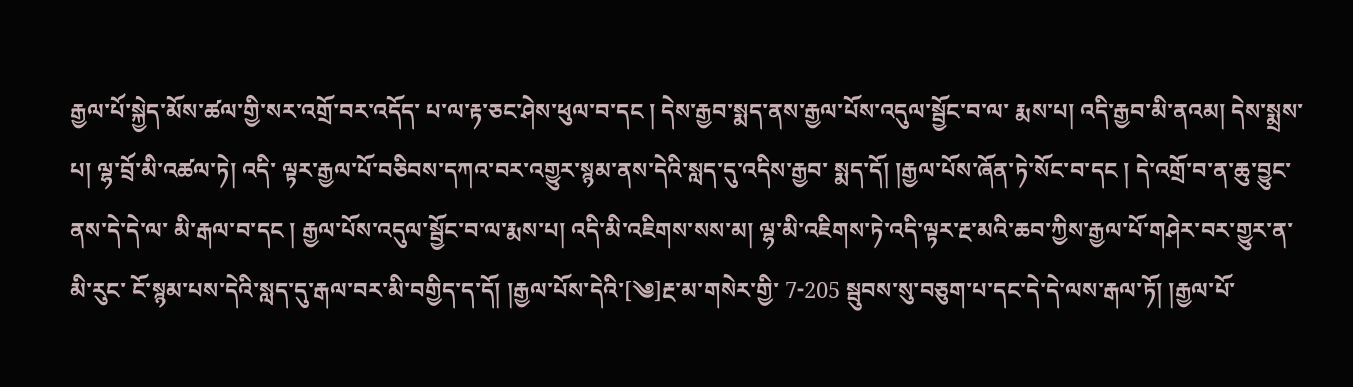རྒྱལ་པོ་སྐྱེད་མོས་ཚལ་གྱི་སར་འགྲོ་བར་འདོད་ པ་ལ་རྟ་ཅང་ཤེས་ཕུལ་བ་དང ། དེས་རྒྱབ་སྨད་ནས་རྒྱལ་པོས་འདུལ་སྦྱོང་བ་ལ་ རྨས་པ། འདི་རྒྱབ་མི་ནའམ། དེས་སྨྲས་པ། ལྷ་བྲོ་མི་འཚལ་ཏེ། འདི་ ལྟར་རྒྱལ་པོ་བཅིབས་དཀའ་བར་འགྱུར་སྙམ་ནས་དེའི་སླད་དུ་འདིས་རྒྱབ་ སྨད་དོ། །རྒྱལ་པོས་ཞོན་ཏེ་སོང་བ་དང ། དེ་འགྲོ་བ་ན་ཆུ་བྱུང་ནས་དེ་དེ་ལ་ མི་རྒལ་བ་དང ། རྒྱལ་པོས་འདུལ་སྦྱོང་བ་ལ་རྨས་པ། འདི་མི་འཇིགས་སས་མ། ལྷ་མི་འཇིགས་ཏེ་འདི་ལྟར་རྔ་མའི་ཆབ་ཀྱིས་རྒྱལ་པོ་གཤེར་བར་གྱུར་ན་མི་རུང་ ངོ་སྙམ་པས་དེའི་སླད་དུ་རྒལ་བར་མི་བགྱིད་ད་དོ། །རྒྱལ་པོས་དེའི་[༄]རྔ་མ་གསེར་གྱི་ 7-205 སྦུབས་སུ་བཅུག་པ་དང་དེ་དེ་ལས་རྒལ་ཏོ། །རྒྱལ་པོ་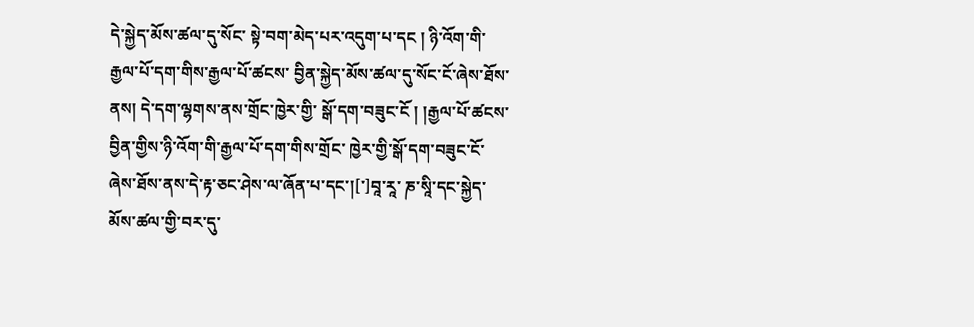དེ་སྐྱེད་མོས་ཚལ་དུ་སོང་ སྟེ་བག་མེད་པར་འདུག་པ་དང ། ཉི་འོག་གི་རྒྱལ་པོ་དག་གིས་རྒྱལ་པོ་ཚངས་ བྱིན་སྐྱེད་མོས་ཚལ་དུ་སོང་ངོ་ཞེས་ཐོས་ནས། དེ་དག་ལྷགས་ནས་གྲོང་ཁྱེར་གྱི་ སྒོ་དག་བཟུང་ངོ ། །རྒྱལ་པོ་ཚངས་བྱིན་གྱིས་ཉི་འོག་གི་རྒྱལ་པོ་དག་གིས་གྲོང་ ཁྱེར་གྱི་སྒོ་དག་བཟུང་ངོ་ཞེས་ཐོས་ནས་དེ་རྟ་ཅང་ཤེས་ལ་ཞོན་པ་དང་།[་]བཱ་རཱ་ ཎ་སཱི་དང་སྐྱེད་མོས་ཚལ་གྱི་བར་དུ་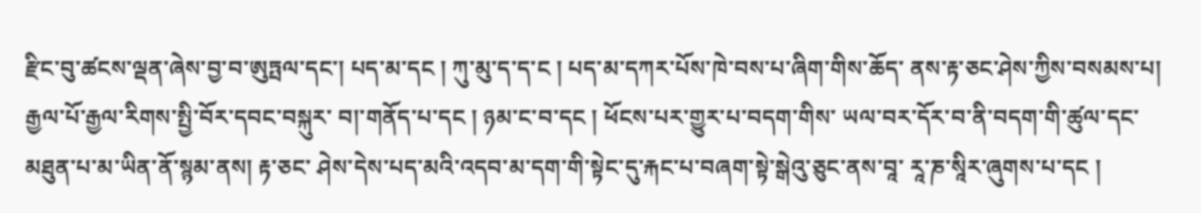རྫིང་བུ་ཚངས་ལྡན་ཞེས་བྱ་བ་ཨུཏྤལ་དང་། པད་མ་དང ། ཀུ་མུ་ད་ད་ང ། པད་མ་དཀར་པོས་ཁེ་བས་པ་ཞིག་གིས་ཆོད་ ནས་རྟ་ཅང་ཤེས་ཀྱིས་བསམས་པ། རྒྱལ་པོ་རྒྱལ་རིགས་སྤྱི་བོར་དབང་བསྐུར་ བ།་གནོད་པ་དང ། ཉམ་ང་བ་དང ། ཕོངས་པར་གྱུར་པ་བདག་གིས་ ཡལ་བར་དོར་བ་ནི་བདག་གི་ཚུལ་དང་མཐུན་པ་མ་ཡིན་ནོ་སྙམ་ནས། རྟ་ཅང་ ཤེས་དེས་པད་མའི་འདབ་མ་དག་གི་སྟེང་དུ་རྐང་པ་བཞག་སྟེ་སྒེའུ་ཅུང་ནས་བཱ་ རཱ་ཎ་སཱིར་ཞུགས་པ་དང །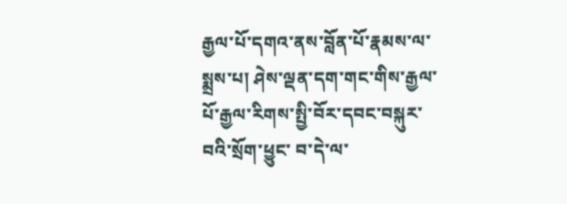རྒྱལ་པོ་དགའ་ནས་བློན་པོ་རྣམས་ལ་སྨྲས་པ། ཤེས་ལྡན་དག་གང་གིས་རྒྱལ་པོ་རྒྱལ་རིགས་སྤྱི་བོར་དབང་བསྐུར་བའི་སྲོག་ཕྱུང་ བ་དེ་ལ་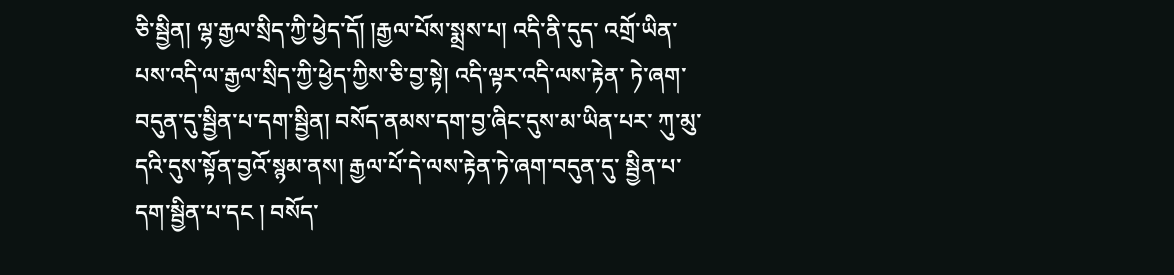ཅི་སྦྱིན། ལྷ་རྒྱལ་སྲིད་ཀྱི་ཕྱེད་དོ། །རྒྱལ་པོས་སྨྲས་པ། འདི་ནི་དུད་ འགྲོ་ཡིན་པས་འདི་ལ་རྒྱལ་སྲིད་ཀྱི་ཕྱེད་ཀྱིས་ཅི་བྱ་སྟེ། འདི་ལྟར་འདི་ལས་རྟེན་ ཏེ་ཞག་བདུན་དུ་སྦྱིན་པ་དག་སྦྱིན། བསོད་ནམས་དག་བྱ་ཞིང་དུས་མ་ཡིན་པར་ ཀུ་མུ་དའི་དུས་སྟོན་བྱའོ་སྙམ་ནས། རྒྱལ་པོ་དེ་ལས་རྟེན་ཏེ་ཞག་བདུན་དུ་ སྦྱིན་པ་དག་སྦྱིན་པ་དང ། བསོད་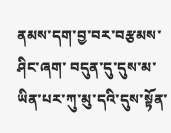ནམས་དག་བྱ་བར་བརྩམས་ཤིང་ཞག་ བདུན་དུ་དུས་མ་ཡིན་པར་ཀུ་མུ་དའི་དུས་སྟོན་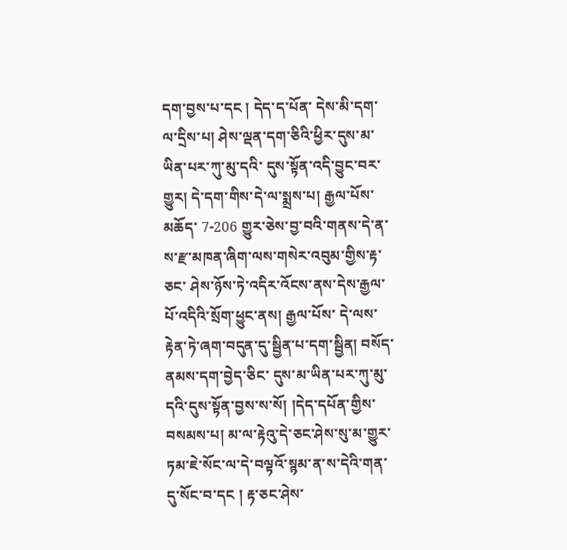དག་བྱས་པ་དང ། དེད་ད་པོན་ དེས་མི་དག་ལ་དྲིས་པ། ཤེས་ལྡན་དག་ཅིའི་ཕྱིར་དུས་མ་ཡིན་པར་ཀུ་མུ་དའི་ དུས་སྟོན་འདི་བྱུང་བར་གྱུར། དེ་དག་གིས་དེ་ལ་སྨྲས་པ། རྒྱལ་པོས་མཆོད་ 7-206 གྱུར་ཅེས་བྱ་བའི་གནས་དེ་ན་ས་རྫ་མཁན་ཞིག་ལས་གསེར་འབུམ་གྱིས་རྟ་ཅང་ ཤེས་ཉོས་ཏེ་འདིར་འོངས་ནས་དེས་རྒྱལ་པོ་འདིའི་སྲོག་ཕྱུང་ནས། རྒྱལ་པོས་ དེ་ལས་རྟེན་ཏེ་ཞག་བདུན་དུ་སྦྱིན་པ་དག་སྦྱིན། བསོད་ནམས་དག་བྱེད་ཅིང་ དུས་མ་ཡིན་པར་ཀུ་མུ་དའི་དུས་སྟོན་བྱས་ས་སོ། །དེད་དཔོན་གྱིས་བསམས་པ། མ་ལ་རྟེའུ་དེ་ཅང་ཤེས་སུ་མ་གྱུར་ཏམ་ཇེ་སོང་ལ་དེ་བལྟའོ་སྙམ་ན་ས་དེའི་གན་ དུ་སོང་བ་དང ། རྟ་ཅང་ཤེས་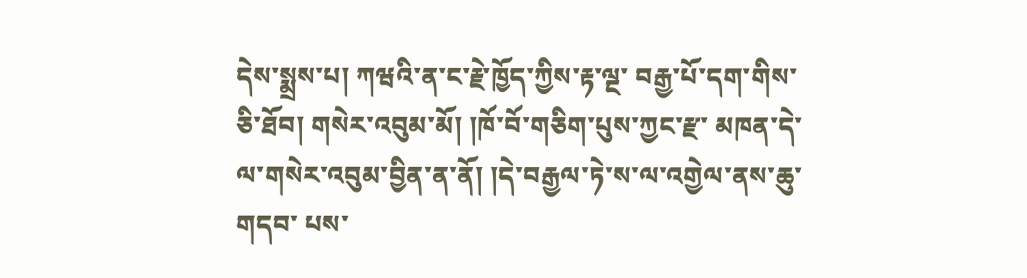དེས་སྨྲས་པ། ཀཝའི་ན་ང་རྗེ་ཁྱོད་ཀྱིས་རྟ་ལྔ་ བརྒྱ་པོ་དག་གིས་ཅི་ཐོབ། གསེར་འབུམ་མོ། །ཁོ་བོ་གཅིག་པུས་ཀྱང་རྫ་ མཁན་དེ་ལ་གསེར་འབུམ་བྱིན་ན་ནོ། །དེ་བརྒྱལ་ཏེ་ས་ལ་འགྱེལ་ནས་ཆུ་གདབ་ པས་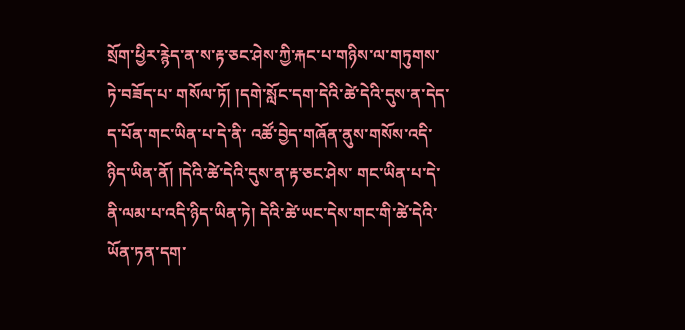སྲོག་ཕྱིར་རྙེད་ན་ས་རྟ་ཅང་ཤེས་ཀྱི་རྐང་པ་གཉིས་ལ་གཏུགས་ཏེ་བཟོད་པ་ གསོལ་ཏོ། །དགེ་སློང་དག་དེའི་ཚེ་དེའི་དུས་ན་དེད་ད་པོན་གང་ཡིན་པ་དེ་ནི་ འཚོ་བྱེད་གཞོན་ནུས་གསོས་འདི་ཉིད་ཡིན་ནོ། །དེའི་ཚེ་དེའི་དུས་ན་རྟ་ཅང་ཤེས་ གང་ཡིན་པ་དེ་ནི་ལམ་པ་འདི་ཉིད་ཡིན་ཏེ། དེའི་ཚེ་ཡང་དེས་གང་གི་ཚེ་དེའི་ ཡོན་ཏན་དག་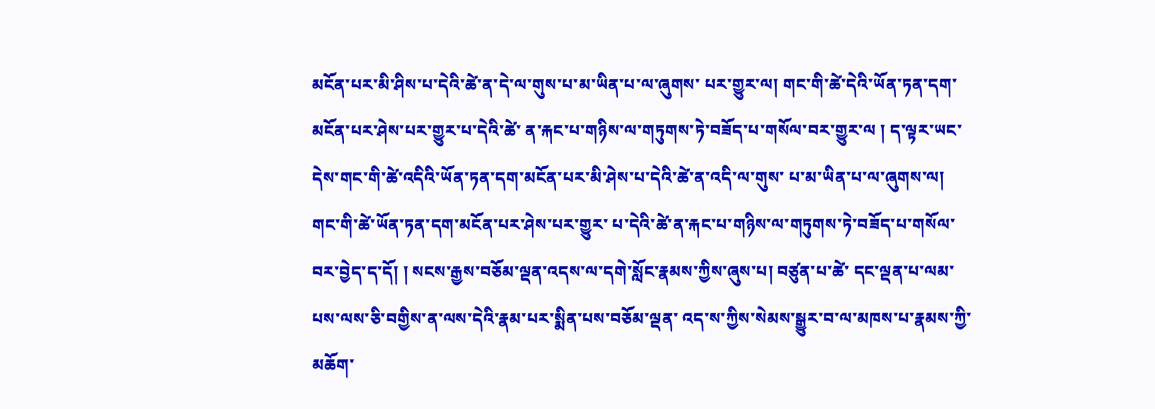མངོན་པར་མི་ཤིས་པ་དེའི་ཚེ་ན་དེ་ལ་གུས་པ་མ་ཡིན་པ་ལ་ཞུགས་ པར་གྱུར་ལ། གང་གི་ཚེ་དེའི་ཡོན་ཏན་དག་མངོན་པར་ཤེས་པར་གྱུར་པ་དེའི་ཚེ་ ན་རྐང་པ་གཉིས་ལ་གཏུགས་ཏེ་བཟོད་པ་གསོལ་བར་གྱུར་ལ ། ད་ལྟར་ཡང་ དེས་གང་གི་ཚེ་འདིའི་ཡོན་ཏན་དག་མངོན་པར་མི་ཤེས་པ་དེའི་ཚེ་ན་འདི་ལ་གུས་ པ་མ་ཡིན་པ་ལ་ཞུགས་ལ། གང་གི་ཚེ་ཡོན་ཏན་དག་མངོན་པར་ཤེས་པར་གྱུར་ པ་དེའི་ཚེ་ན་རྐང་པ་གཉིས་ལ་གཏུགས་ཏེ་བཟོད་པ་གསོལ་བར་བྱེད་ད་དོ། ། སངས་རྒྱས་བཅོམ་ལྡན་འདས་ལ་དགེ་སློང་རྣམས་ཀྱིས་ཞུས་པ། བཙུན་པ་ཚེ་ དང་ལྡན་པ་ལམ་པས་ལས་ཅི་བགྱིས་ན་ལས་དེའི་རྣམ་པར་སྨིན་པས་བཅོམ་ལྡན་ འད་ས་ཀྱིས་སེམས་སྒྱུར་བ་ལ་མཁས་པ་རྣམས་ཀྱི་མཆོག་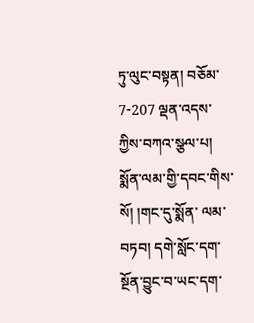ཏུ་ལུང་བསྟན། བཅོམ་ 7-207 ལྡན་འདས་ཀྱིས་བཀའ་སྩལ་པ། སྨོན་ལམ་གྱི་དབང་གིས་སོ། །གང་དུ་སྨོན་ ལམ་བཏབ། དགེ་སློང་དག་སྔོན་བྱུང་བ་ཡང་དག་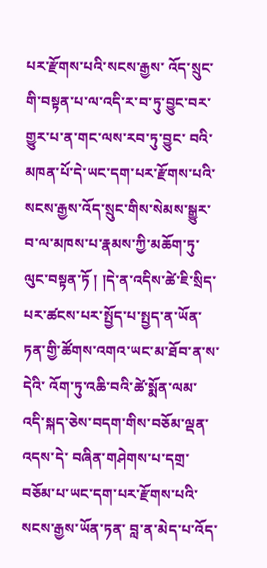པར་རྫོགས་པའི་སངས་རྒྱས་ འོད་སྲུང་གི་བསྟན་པ་ལ་འདི་ར་བ་ཏུ་བྱུང་བར་གྱུར་པ་ན་གང་ལས་རབ་ཏུ་བྱུང་ བའི་མཁན་པོ་དེ་ཡང་དག་པར་རྫོགས་པའི་སངས་རྒྱས་འོད་སྲུང་གིས་སེམས་སྒྱུར་ བ་ལ་མཁས་པ་རྣམས་ཀྱི་མཆོག་ཏུ་ལུང་བསྟན་ཏོ ། །དེ་ན་འདིས་ཚེ་ཇི་སྲིད་ པར་ཚངས་པར་སྤྱོད་པ་སྤྱད་ན་ཡོན་ཏན་གྱི་ཚོགས་འགའ་ཡང་མ་ཐོབ་ན་ས་དེའི་ འོག་ཏུ་འཆི་བའི་ཚེ་སྨོན་ལམ་འདི་སྐད་ཅེས་བདག་གིས་བཅོམ་ལྡན་འདས་དེ་ བཞིན་གཤེགས་པ་དགྲ་བཅོམ་པ་ཡང་དག་པར་རྫོགས་པའི་སངས་རྒྱས་ཡོན་ཏན་ བླ་ན་མེད་པ་འོད་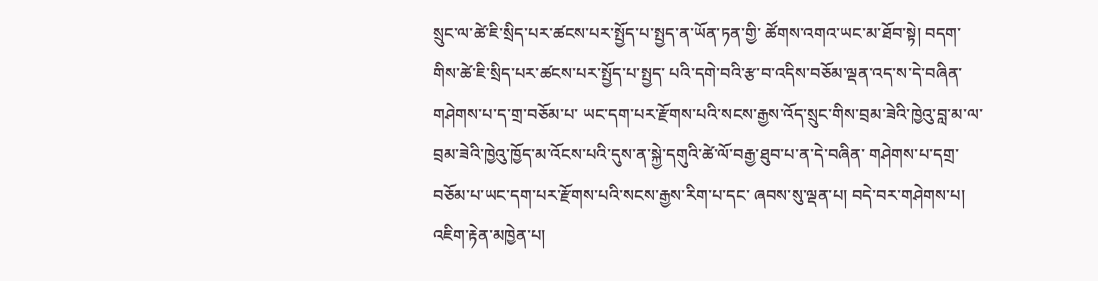སྲུང་ལ་ཚེ་ཇི་སྲིད་པར་ཚངས་པར་སྤྱོད་པ་སྤྱད་ན་ཡོན་ཏན་གྱི་ ཚོགས་འགའ་ཡང་མ་ཐོབ་སྟེ། བདག་གིས་ཚེ་ཇི་སྲིད་པར་ཚངས་པར་སྤྱོད་པ་སྤྱད་ པའི་དགེ་བའི་རྩ་བ་འདིས་བཅོམ་ལྡན་འད་ས་དེ་བཞིན་གཤེགས་པ་ད་གྲ་བཅོམ་པ་ ཡང་དག་པར་རྫོགས་པའི་སངས་རྒྱས་འོད་སྲུང་གིས་བྲམ་ཟེའི་ཁྱེའུ་བླ་མ་ལ་ བྲམ་ཟེའི་ཁྱེའུ་ཁྱོད་མ་འོངས་པའི་དུས་ན་སྐྱེ་དགུའི་ཚེ་ལོ་བརྒྱ་ཐུབ་པ་ན་དེ་བཞིན་ གཤེགས་པ་དགྲ་བཅོམ་པ་ཡང་དག་པར་རྫོགས་པའི་སངས་རྒྱས་རིག་པ་དང་ ཞབས་སུ་ལྡན་པ། བདེ་བར་གཤེགས་པ། འཇིག་རྟེན་མཁྱེན་པ།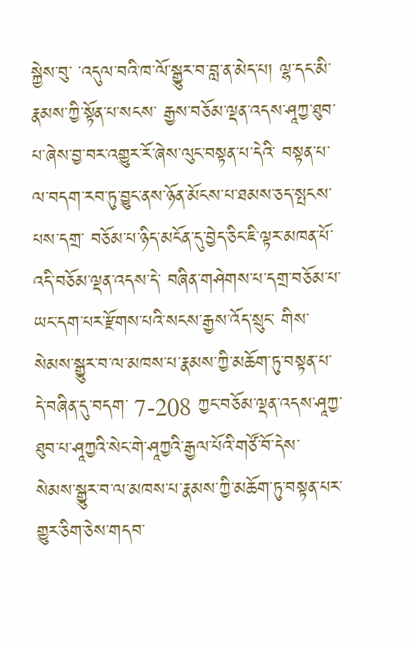སྐྱེས་བུ་ ་འདུལ་བའི་ཁ་ལོ་སྒྱུར་བ་བླ་ན་མེད་པ། ལྷ་དང་མི་རྣམས་ཀྱི་སྟོན་པ་སངས་ རྒྱས་བཅོམ་ལྡན་འདས་ཤཱཀྱ་ཐུབ་པ་ཞེས་བྱ་བར་འགྱུར་རོ་ཞེས་ལུང་བསྟན་པ་དེའི་ བསྟན་པ་ལ་བདག་རབ་ཏུ་བྱུང་ནས་ཉོན་མོངས་པ་ཐམས་ཅད་སྤངས་པས་དགྲ་ བཅོམ་པ་ཉིད་མངོན་དུ་བྱེད་ཅིང་ཇི་ལྟར་མཁན་པོ་འདི་བཅོམ་ལྡན་འདས་དེ་ བཞིན་གཤེགས་པ་དགྲ་བཅོམ་པ་ཡང་དག་པར་རྫོགས་པའི་སངས་རྒྱས་འོད་སྲུང་ གིས་སེམས་སྒྱུར་བ་ལ་མཁས་པ་རྣམས་ཀྱི་མཆོག་ཏུ་བསྟན་པ་དེ་བཞིན་དུ་བདག་ 7-208 ཀྱང་བཅོམ་ལྡན་འདས་ཤཱཀྱ་ཐུབ་པ་ཤཱཀྱའི་སེང་གེ་ཤཱཀྱའི་རྒྱལ་པོའི་གཙོ་བོ་དེས་ སེམས་སྒྱུར་བ་ལ་མཁས་པ་རྣམས་ཀྱི་མཆོག་ཏུ་བསྟན་པར་གྱུར་ཅིག་ཅེས་གདབ་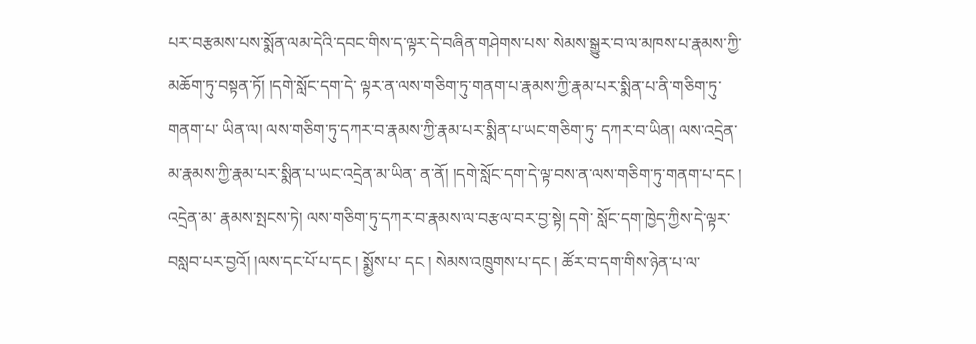པར་བརྩམས་པས་སྨོན་ལམ་དེའི་དབང་གིས་ད་ལྟར་དེ་བཞིན་གཤེགས་པས་ སེམས་སྒྱུར་བ་ལ་མཁས་པ་རྣམས་ཀྱི་མཆོག་ཏུ་བསྟན་ཏོ། །དགེ་སློང་དག་དེ་ ལྟར་ན་ལས་གཅིག་ཏུ་གནག་པ་རྣམས་ཀྱི་རྣམ་པར་སྨིན་པ་ནི་གཅིག་ཏུ་གནག་པ་ ཡིན་ལ། ལས་གཅིག་ཏུ་དཀར་བ་རྣམས་ཀྱི་རྣམ་པར་སྨིན་པ་ཡང་གཅིག་ཏུ་ དཀར་བ་ཡིན། ལས་འདྲེན་མ་རྣམས་ཀྱི་རྣམ་པར་སྨིན་པ་ཡང་འདྲེན་མ་ཡིན་ ན་ནོ། །དགེ་སློང་དག་དེ་ལྟ་བས་ན་ལས་གཅིག་ཏུ་གནག་པ་དང ། འདྲེན་མ་ རྣམས་སྤངས་ཏེ། ལས་གཅིག་ཏུ་དཀར་བ་རྣམས་ལ་བརྩལ་བར་བྱ་སྟེ། དགེ་ སློང་དག་ཁྱེད་ཀྱིས་དེ་ལྟར་བསླབ་པར་བྱའོ། །ལས་དང་པོ་པ་དང ། སྨྱོས་པ་ དང ། སེམས་འཁྲུགས་པ་དང ། ཚོར་བ་དག་གིས་ཉེན་པ་ལ་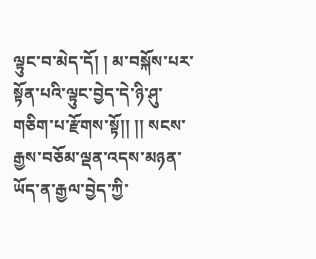ལྟུང་བ་མེད་དོ། ། མ་བསྐོས་པར་སྟོན་པའི་ལྟུང་བྱེད་དེ་ཉི་ཤུ་གཅིག་པ་རྫོགས་སྟོ།། །། སངས་རྒྱས་བཅོམ་ལྡན་འདས་མཉན་ཡོད་ན་རྒྱལ་བྱེད་ཀྱི་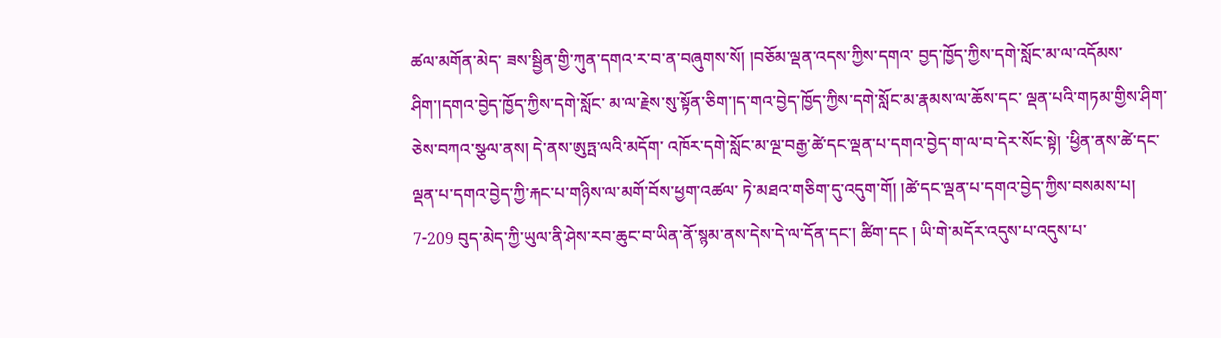ཚལ་མགོན་མེད་ ཟས་སྦྱིན་གྱི་ཀུན་དགའ་ར་བ་ན་བཞུགས་སོ། །བཅོམ་ལྡན་འདས་ཀྱིས་དགའ་ བྱད་ཁྱོད་ཀྱིས་དགེ་སློང་མ་ལ་འདོམས་ཤིག་།དགའ་བྱེད་ཁྱོད་ཀྱིས་དགེ་སློང་ མ་ལ་རྗེས་སུ་སྟོན་ཅིག་།ད་གའ་བྱེད་ཁྱོད་ཀྱིས་དགེ་སློང་མ་རྣམས་ལ་ཆོས་དང་ ལྡན་པའི་གཏམ་གྱིས་ཤིག་ཅེས་བཀའ་སྩལ་ནས། དེ་ནས་ཨུཏྤ་ལའི་མདོག་ འཁོར་དགེ་སློང་མ་ལྔ་བརྒྱ་ཚེ་དང་ལྡན་པ་དགའ་བྱེད་ག་ལ་བ་དེར་སོང་སྟེ། ་ཕྱིན་ནས་ཚེ་དང་ལྡན་པ་དགའ་བྱེད་ཀྱི་རྐང་པ་གཉིས་ལ་མགོ་བོས་ཕྱག་འཚལ་ ཏེ་མཐའ་གཅིག་དུ་འདུག་གོ། །ཚེ་དང་ལྡན་པ་དགའ་བྱེད་ཀྱིས་བསམས་པ། 7-209 བུད་མེད་ཀྱི་ཡུལ་ནི་ཤེས་རབ་ཆུང་བ་ཡིན་ནོ་སྙམ་ནས་དེས་དེ་ལ་དོན་དང་། ཚིག་དང ། ཡི་གེ་མདོར་འདུས་པ་འདུས་པ་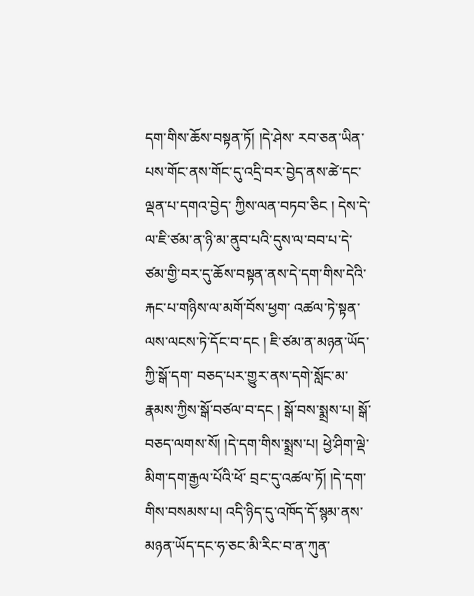དག་གིས་ཆོས་བསྟན་ཏོ། །དེ་ཤེས་ རབ་ཅན་ཡིན་པས་གོང་ནས་གོང་དུ་འདྲི་བར་བྱེད་ནས་ཚེ་དང་ལྡན་པ་དགའ་བྱེད་ ཀྱིས་ལན་བཏབ་ཅིང ། དེས་དེ་ལ་ཇི་ཙམ་ན་ཉི་མ་ནུབ་པའི་དུས་ལ་བབ་པ་དེ་ ཙམ་གྱི་བར་དུ་ཆོས་བསྟན་ནས་དེ་དག་གིས་དེའི་རྐང་པ་གཉིས་ལ་མགོ་བོས་ཕྱག་ འཚལ་ཏེ་སྟན་ལས་ལངས་ཏེ་དོང་བ་དང ། ཇི་ཙམ་ན་མཉན་ཡོད་ཀྱི་སྒོ་དག་ བཅད་པར་གྱུར་ནས་དགེ་སློང་མ་རྣམས་ཀྱིས་སྒོ་བཙལ་བ་དང ། སྒོ་བས་སྨྲས་པ། སྒོ་བཅད་ལགས་སོ། །དེ་དག་གིས་སྨྲས་པ། ཕྱེ་ཤིག་ལྡེ་མིག་དག་རྒྱལ་པོའི་ཕོ་ བྲང་དུ་འཚལ་ཏོ། །དེ་དག་གིས་བསམས་པ། འདི་ཉིད་དུ་འཁོད་དོ་སྙམ་ནས་ མཉན་ཡོད་དང་ཧ་ཅང་མི་རིང་བ་ན་ཀུན་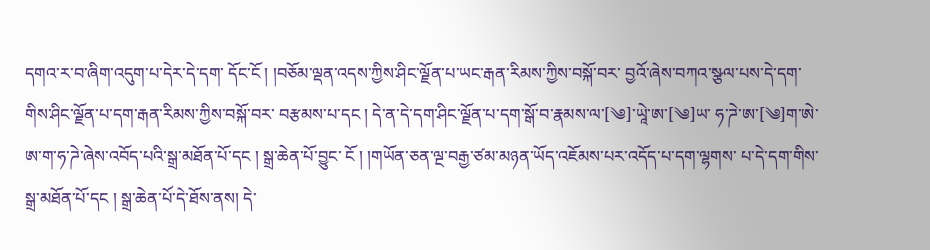དགའ་ར་བ་ཞིག་འདུག་པ་དེར་དེ་དག་ དོང་ངོ ། །བཅོམ་ལྡན་འདས་ཀྱིས་ཤིང་ལྗོན་པ་ཡང་རྒན་རིམས་ཀྱིས་བསྐོ་བར་ བྱའོ་ཞེས་བཀའ་སྩལ་པས་དེ་དག་གིས་ཤིང་ལྗོན་པ་དག་རྒན་རིམས་ཀྱིས་བསྐོ་བར་ བརྩམས་པ་དང ། དེ་ན་དེ་དག་ཤིང་ལྗོན་པ་དག་སྒོ་བ་རྣམས་ལ་[༄]་ཡཱེ་ཨ་[༄]ཡ་ ཧ་ཌེ་ཨ་[༄]ག་ཨེ་ཨ་ག་ཧ་ཌེ་ཞེས་འབོད་པའི་སྒྲ་མཐོན་པོ་དང ། སྒྲ་ཆེན་པོ་བྱུང་ ངོ ། །གཡོན་ཅན་ལྔ་བརྒྱ་ཙམ་མཉན་ཡོད་འཇོམས་པར་འདོད་པ་དག་ལྷགས་ པ་དེ་དག་གིས་སྒྲ་མཐོན་པོ་དང ། སྒྲ་ཆེན་པོ་དེ་ཐོས་ནས། དེ་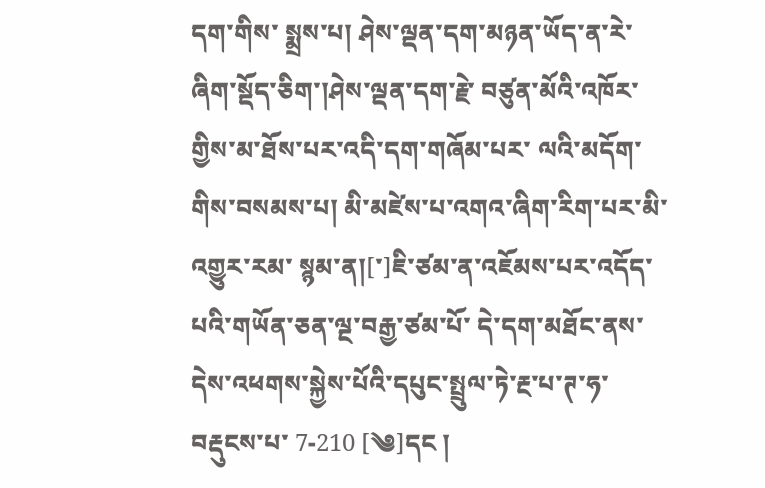དག་གིས་ སྨྲས་པ། ཤེས་ལྡན་དག་མཉན་ཡོད་ན་རེ་ཞིག་སྡོད་ཅིག་།ཤེས་ལྡན་དག་རྗེ་ བཙུན་མོའི་འཁོར་གྱིས་མ་ཐོས་པར་འདི་དག་གཞོམ་པར་ ལའི་མདོག་གིས་བསམས་པ། མི་མཛེས་པ་འགའ་ཞིག་རིག་པར་མི་འགྱུར་རམ་ སྙམ་ན།[་]ཇི་ཙམ་ན་འཇོམས་པར་འདོད་པའི་གཡོན་ཅན་ལྔ་བརྒྱ་ཙམ་པོ་ དེ་དག་མཐོང་ནས་དེས་འཕགས་སྐྱེས་པོའི་དཔུང་སྤྲུལ་ཏེ་རྔ་པ་ཊ་ཧ་བརྡུངས་པ་ 7-210 [༄]དང །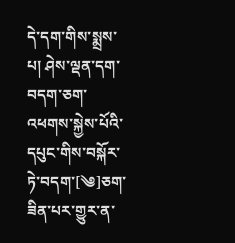དེ་དག་གིས་སྨྲས་པ། ཤེས་ལྡན་དག་བདག་ཅག་འཕགས་སྐྱེས་པོའི་ དཔུང་གིས་བསྐོར་ཏེ་བདག་[༄]ཅག་ཟིན་པར་གྱུར་ན་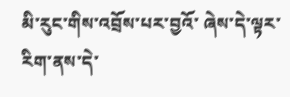མི་རུང་གིས་འབྲོས་པར་བྱའོ་ ཞེས་དེ་ལྟར་རིག་ནས་དེ་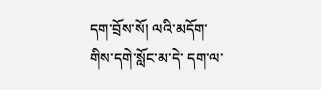དག་བྲོས་སོ། ལའི་མདོག་གིས་དགེ་སློང་མ་དེ་ དག་ལ་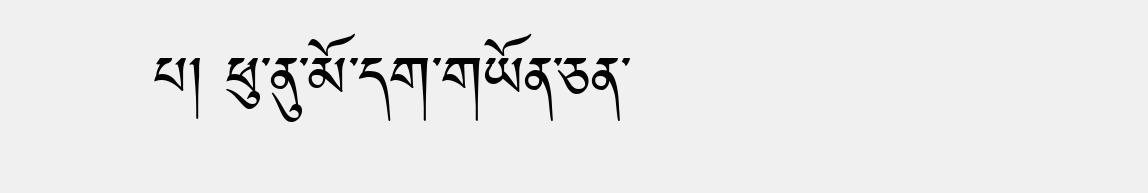པ། ཕུ་ནུ་མོ་དག་གཡོན་ཅན་